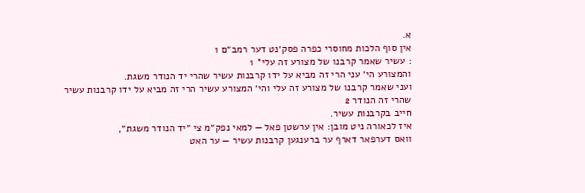א.
אין סוף הלכות מחוסרי כפרה פסק׳נט דער רמב״ם 1
: עשיר שאמר קרבנו של מצורע זה עלי* 1
והמצורע הי׳ עני הרי זה מביא על ידו קרבנות עשיר שהרי יד הנודר משגת.
ועני שאמר קרבנו של מצורע זה עלי והי׳ המצורע עשיר הרי זה מביא על ידו קרבנות עשיר שהרי זה הנודר 2
חייב בקרבנות עשיר.
איז לכאורה ניט מובן: אין ערשטן פאל — למאי נפק״מ צי ״יד הנודר משגת״,
וואס דערפאר דארף ער ברענגען קרבנות עשיר — ער האט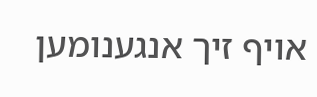אויף זיך אנגענומען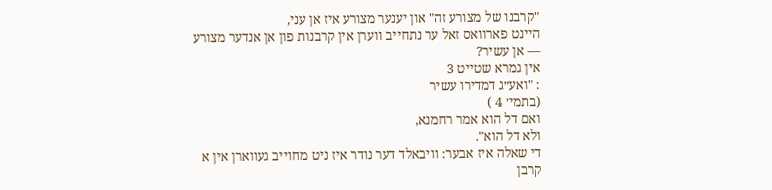"קרבנו של מצורע זה" און יענער מצורע איז אן עני,
היינט פארוואס זאל ער נתחייב ווערן אין קרבנות פון אן אנדער מצורע — אן עשיר?
אין גמרא שטייט 3
: "ואע״ג דמדירו עשיר
(בתמי׳ 4 )
ואם דל הוא אמר רחמנא,
ולא דל הוא".
די שאלה איז אבער: וויבאלד דער נודר איז ניט מחוייב געווארן אין א קרבן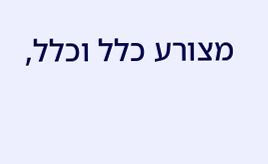מצורע כלל וכלל,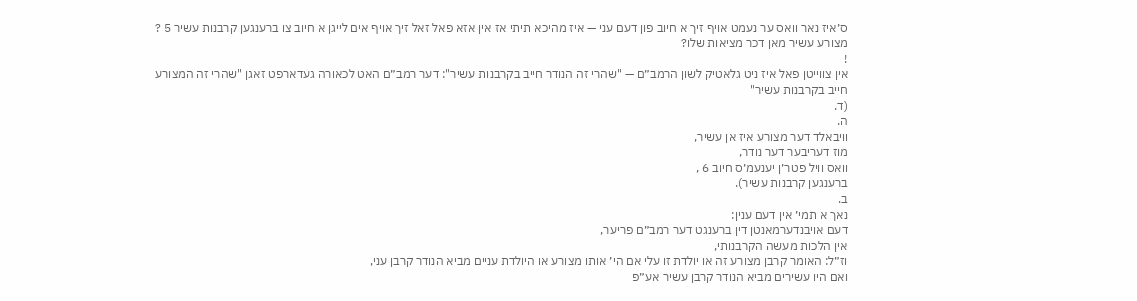ס׳איז נאר וואס ער נעמט אויף זיך א חיוב פון דעם עני — איז מהיכא תיתי אז אין אזא פאל זאל זיך אויף אים לייגן א חיוב צו ברענגען קרבנות עשיר 5 ?
מצורע עשיר מאן דכר מציאות שלו?
!
אין צווייטן פאל איז ניט גלאטיק לשון הרמב״ם — "שהרי זה הנודר חייב בקרבנות עשיר": דער רמב״ם האט לכאורה געדארפט זאגן "שהרי זה המצורע חייב בקרבנות עשיר"
(ד.
ה.
וויבאלד דער מצורע איז אן עשיר,
מוז דעריבער דער נודר,
וואס וויל פטר׳ן יענעמ׳ס חיוב 6 ,
ברענגען קרבנות עשיר).
ב.
נאך א תמי׳ אין דעם ענין:
דעם אויבנדערמאנטן דין ברענגט דער רמב״ם פריער,
אין הלכות מעשה הקרבנותי,
וז״ל: האומר קרבן מצורע זה או יולדת זו עלי אם הי׳ אותו מצורע או היולדת עניים מביא הנודר קרבן עני,
ואם היו עשירים מביא הנודר קרבן עשיר אע״פ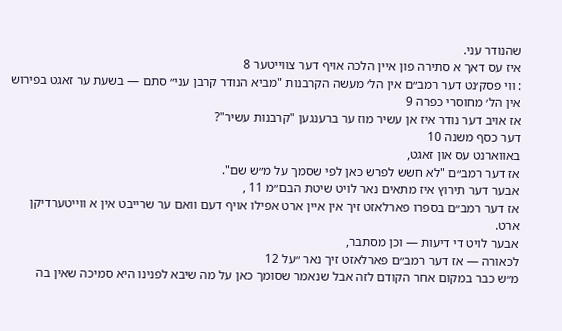שהנודר עני.
איז עס דאך א סתירה פון איין הלכה אויף דער צווייטער 8
: ווי פסק׳נט דער רמב״ם אין הל׳ מעשה הקרבנות "מביא הנודר קרבן עני״ סתם — בשעת ער זאגט בפירוש אין הל׳ מחוסרי כפרה 9
אז אויב דער נודר איז אן עשיר מוז ער ברענגען "קרבנות עשיר"?
דער כסף משנה 10
באווארנט עס און זאגט,
אז דער רמב״ם "לא חשש לפרש כאן לפי שסמך על מ״ש שם".
אבער דער תירוץ איז מתאים נאר לויט שיטת הבם״מ 11 ,
אז דער רמב״ם בספרו פארלאזט זיך אין איין ארט אפילו אויף דעם וואם ער שרייבט אין א ווייטערדיקן ארט.
אבער לויט די דיעות — וכן מסתבר,
לכאורה — אז דער רמב״ם פארלאזט זיך נאר ״על 12
מ״ש כבר במקום אחר הקודם לזה אבל שנאמר שסומך כאן על מה שיבא לפנינו היא סמיכה שאין בה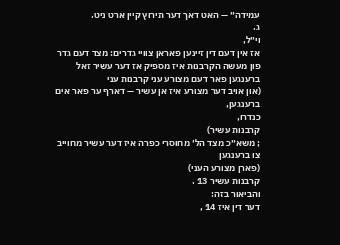עמידה״ — האט דאך דער תירוץ קיין ארט ניט.
ג.
וי״ל,
אז אין דעם דין זיינען פאראן צוויי גדרים: מצד דעם גדר פון מעשה הקרבנות איז מספיק אז דער עשיר זאל ברענגען פאר דעם מצורע עני קרבנות עני
(און אויב דער מצורע איז אן עשיר — דארף ער פאר אים ברענגען,
כנדרו,
קרבנות עשיר)
; משא״כ מצד הל׳ מחוסרי כפרה איז דער עשיר מחוייב צו ברענגען
(פארן מצורע העני)
קרבנות עשיר 13 .
והביאור בזה:
דער דין איז 14 ,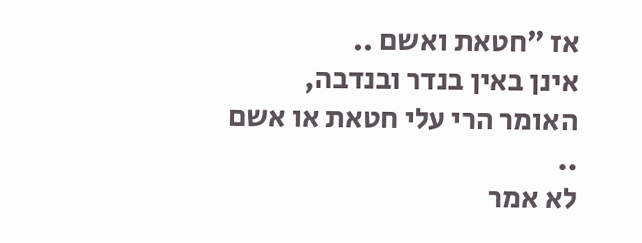אז ״חטאת ואשם ..
אינן באין בנדר ובנדבה,
האומר הרי עלי חטאת או אשם ..
לא אמר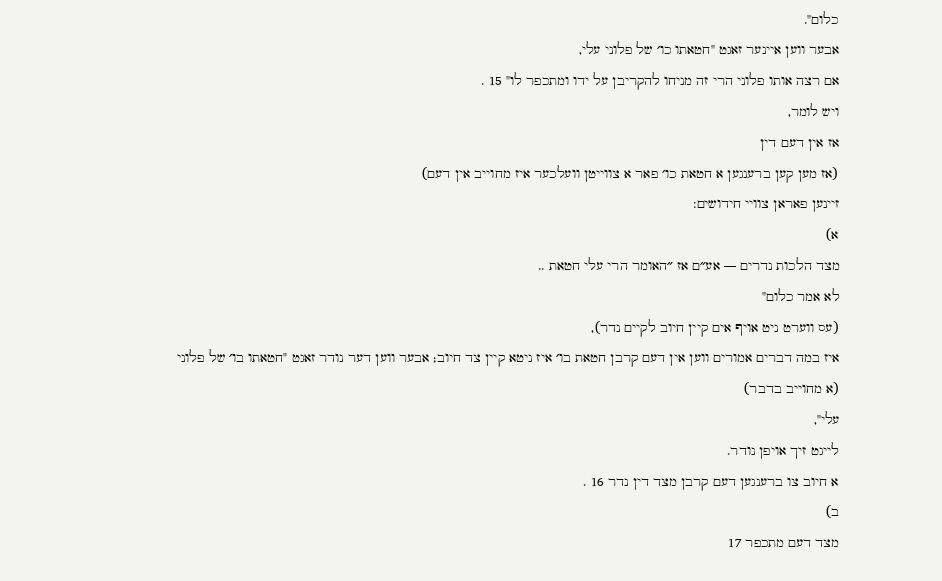כלום".
אבער ווען איינער זאגט "חטאתו כו׳ של פלוני עלי,
אם רצה אותו פלוני הרי זה מניחו להקריבן על ידו ומתכפר לו" 15 .
ויש לומר,
אז אין דעם דין
(אז מען קען ברענגען א חטאת כו׳ פאר א צווייטן וועלכער איז מחוייב אין דעם)
זיינען פאראן צוויי חידושים:
א)
מצד הלכות נדרים — אע״ם אז ״האומר הרי עלי חטאת ..
לא אמר כלום"
(עס ווערט ניט אויף אים קיין חיוב לקיים נדר),
איז במה דברים אמורים ווען אין דעם קרבן חטאת בו׳ איז ניטא קיין צד חיוב; אבער ווען דער נודר זאגט "חטאתו בו׳ של פלוני
(א מחוייב בדבר)
עלי",
לייגט זיך אויפן נודר.
א חיוב צו ברענגען דעם קרבן מצד דין נדר 16 .
ב)
מצד דעם מתכפר 17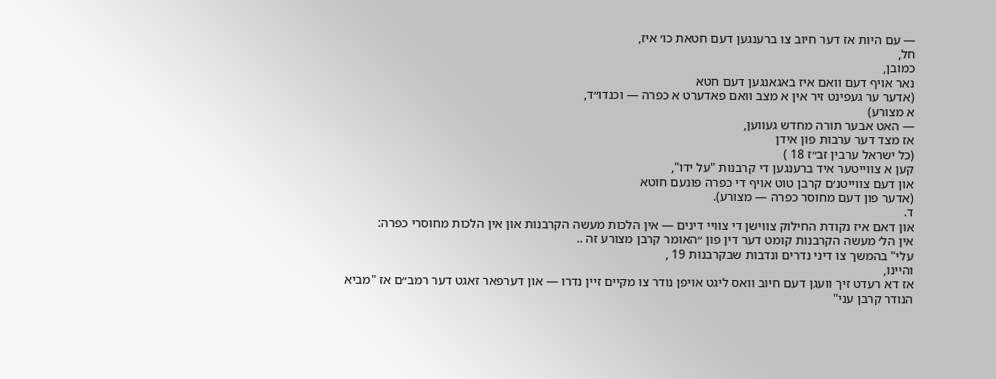— עם היות אז דער חיוב צו ברענגען דעם חטאת כו׳ איז,
חל,
כמובן,
נאר אויף דעם וואם איז באגאנגען דעם חטא
(אדער ער געפינט זיר אין א מצב וואם פאדערט א כפרה — וכנדו״ד,
א מצורע)
— האט אבער תורה מחדש געווען,
אז מצד דער ערבות פון אידן
(כל ישראל ערבין זב״ז 18 )
קען א צווייטער איד ברענגען די קרבנות "על ידו",
און דעם צווייטנ׳ם קרבן טוט אויף די כפרה פונעם חוטא
(אדער פון דעם מחוסר כפרה — מצורע).
ד.
און דאם איז נקודת החילוק צווישן די צוויי דינים — אין הלכות מעשה הקרבנות און אין הלכות מחוסרי כפרה:
אין הל׳ מעשה הקרבנות קומט דער דין פון ״האומר קרבן מצורע זה ..
עלי" בהמשך צו דיני נדרים ונדבות שבקרבנות 19 ,
והיינו,
אז דא רעדט זיך וועגן דעם חיוב וואס ליגט אויפן נודר צו מקיים זיין נדרו — און דערפאר זאגט דער רמב״ם אז "מביא הנודר קרבן עני"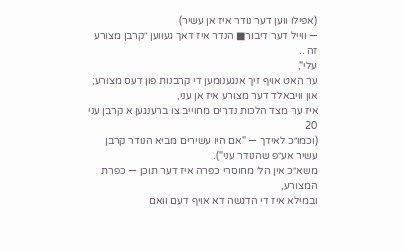(אפילו ווען דער נודר איז אן עשיר)
— ווייל דער דיבור■ הנדר איז דאך געווען ״קרבן מצורע זה ..
עלי",
ער האט אויף זיך אנגענומען די קרבנות פון דעס מצורע; און וויבאלד דער מצורע איז אן עני,
איז ער מצד הלכות נדרים מחוייב צו ברענגען א קרבן עני 20
(וכמו״כ לאידך — "אם היו עשירים מביא הנודר קרבן עשיר אע״פ שהנודר עני").
משא״כ אין הל׳ מחוסרי כפרה איז דער תוכן — כפרת המצורע,
ובמילא איז די הדגשה דא אויף דעם וואם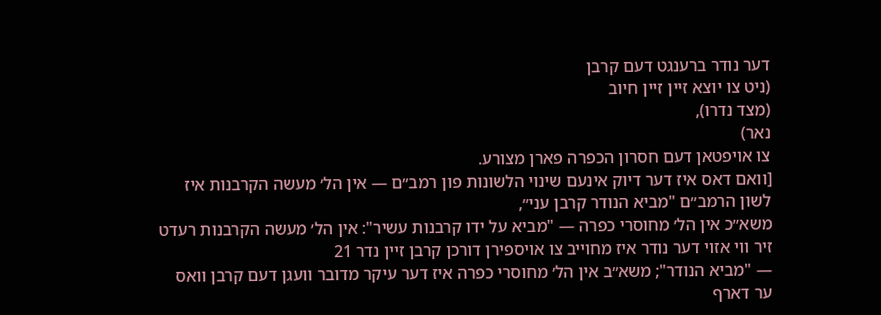דער נודר ברענגט דעם קרבן
(ניט צו יוצא זיין זיין חיוב
(מצד נדרו),
נאר)
צו אויפטאן דעם חסרון הכפרה פארן מצורע.
[וואם דאס איז דער דיוק אינעם שינוי הלשונות פון רמב״ם — אין הל׳ מעשה הקרבנות איז לשון הרמב״ם "מביא הנודר קרבן עני״,
משא״כ אין הל׳ מחוסרי כפרה — "מביא על ידו קרבנות עשיר": אין הל׳ מעשה הקרבנות רעדט זיר ווי אזוי דער נודר איז מחוייב צו אויספירן דורכן קרבן זיין נדר 21
— "מביא הנודר"; משא״ב אין הל׳ מחוסרי כפרה איז דער עיקר מדובר וועגן דעם קרבן וואס ער דארף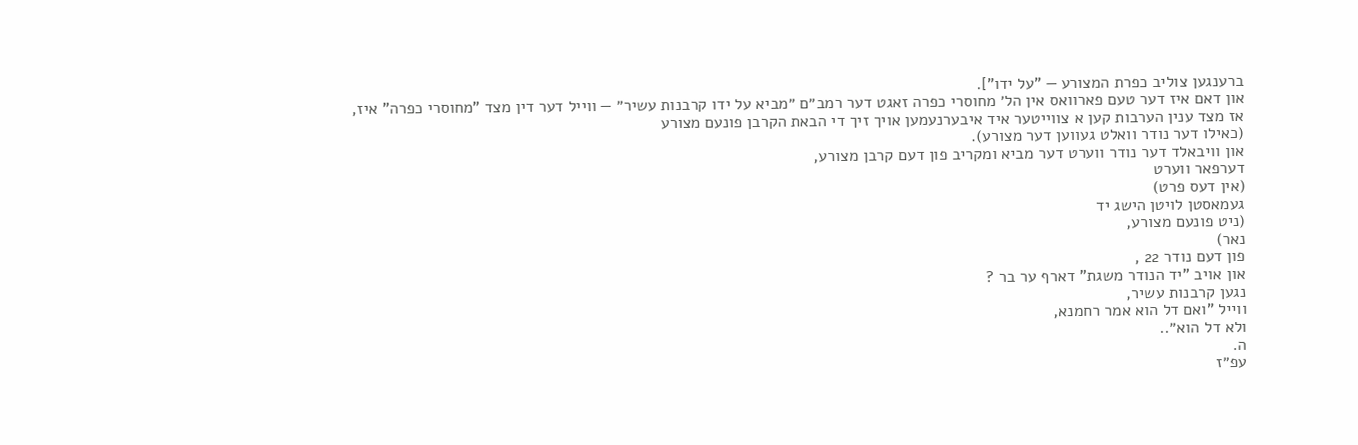ברענגען צוליב כפרת המצורע — "על ידו"].
און דאם איז דער טעם פארוואס אין הל׳ מחוסרי כפרה זאגט דער רמב״ם ״מביא על ידו קרבנות עשיר״ — ווייל דער דין מצד "מחוסרי כפרה" איז,
אז מצד ענין הערבות קען א צווייטער איד איבערנעמען אויך זיך די הבאת הקרבן פונעם מצורע
(כאילו דער נודר וואלט געווען דער מצורע).
און וויבאלד דער נודר ווערט דער מביא ומקריב פון דעם קרבן מצורע,
דערפאר ווערט
(אין דעס פרט)
געמאסטן לויטן הישג יד
(ניט פונעם מצורע,
נאר)
פון דעם נודר 22 ,
און אויב "יד הנודר משגת" דארף ער בר ?
נגען קרבנות עשיר,
ווייל "ואם דל הוא אמר רחמנא,
ולא דל הוא״..
ה.
עפ״ז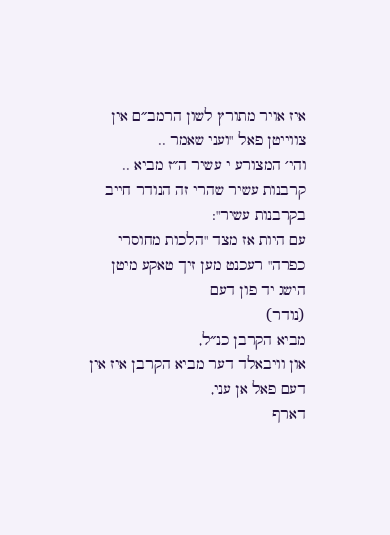איז אויר מתורץ לשון הרמב״ם אין צווייטן פאל "ועני שאמר ..
והי׳ המצורע י עשיר ה״ז מביא ..
קרבנות עשיר שהרי זה הנודר חייב בקרבנות עשיר":
עם היות אז מצד "הלכות מחוסרי כפרה" רעכנט מען זיך טאקע מיטן הישג יד פון דעם
(נודר)
מביא הקרבן כנ״ל,
און וויבאלד דער מביא הקרבן איז אין דעם פאל אן עני,
דארף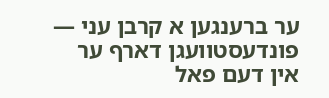ער ברענגען א קרבן עני — פונדעסטוועגן דארף ער אין דעם פאל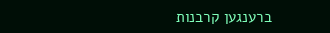ברענגען קרבנות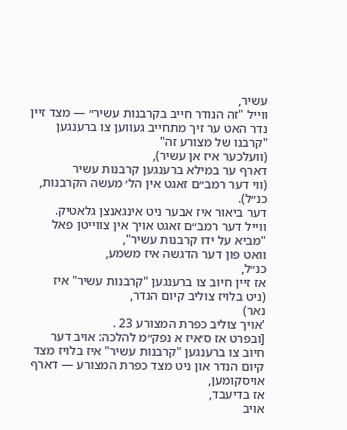עשיר,
ווייל "זה הנודר חייב בקרבנות עשיר״ — מצד זיין נדר האט ער זיך מתחייב געווען צו ברענגען "קרבנו של מצורע זה"
(וועלכער איז אן עשיר),
דארף ער במילא ברענגען קרבנות עשיר
(ווי דער רמב״ם זאגט אין הל׳ מעשה הקרבנות,
כנ״ל).
דער ביאור איז אבער ניט אינגאנצן גלאטיק.
ווייל דער רמב״ם זאגט אויך אין צווייטן פאל "מביא על ידו קרבנות עשיר",
וואט פון דער הדגשה איז משמע,
כנ״ל,
אז זיין חיוב צו ברענגען "קרבנות עשיר" איז
(ניט בלויז צוליב קיום הנדר,
נאר)
'אויך צוליב כפרת המצורע 23 .
[ובפרט אז ס׳איז א נפק״מ להלכה: אויב דער חיוב צו ברענגען "קרבנות עשיר" איז בלויז מצד קיום הנדר און ניט מצד כפרת המצורע — דארף אויסקומען,
אז בדיעבד,
אויב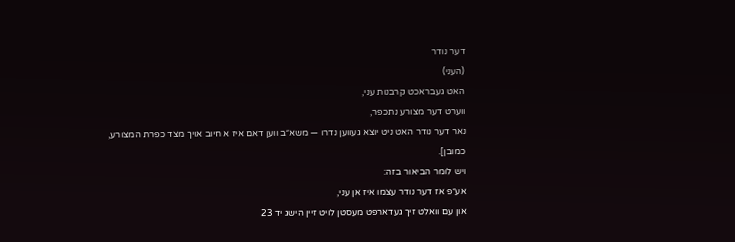דער נודר
(העני)
האט געבראכט קרבנות עני,
ווערט דער מצורע נתכפר,
נאר דער נודר האט ניט יוצא געווען נדרו — משא״ב ווען דאם איז א חיוב אויך מצד כפרת המצורע,
כמובן].
ויש לומר הביאור בזה:
אע״פ אז דער נודר עצמו איז אן עני,
און עם וואלט זיך געדארפט מעסטן לויט זיין הישג יד 23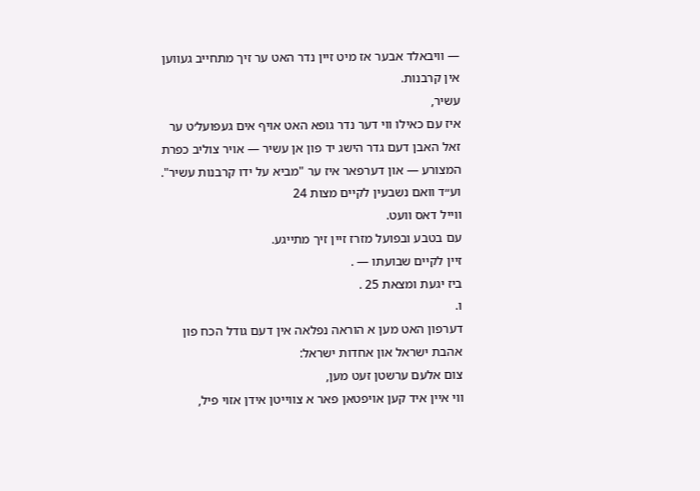— וויבאלד אבער אז מיט זיין נדר האט ער זיך מתחייב געווען אין קרבנות.
עשיר,
איז עם כאילו ווי דער נדר גופא האט אויף אים געפועל׳ט ער זאל האבן דעם גדר הישג יד פון אן עשיר — אויר צוליב כפרת המצורע — און דערפאר איז ער "מביא על ידו קרבנות עשיר".
וע״ד וואם נשבעין לקיים מצות 24
ווייל דאס וועט.
עם בטבע ובפועל מזרז זיין זיך מתייגע.
זיין לקיים שבועתו — .
ביז יגעת ומצאת 25 .
ו.
דערפון האט מען א הוראה נפלאה אין דעם גודל הכח פון אהבת ישראל און אחדות ישראל:
צום אלעם ערשטן זעט מען,
ווי איין איד קען אויפטאן פאר א צווייטן אידן אזוי פיל,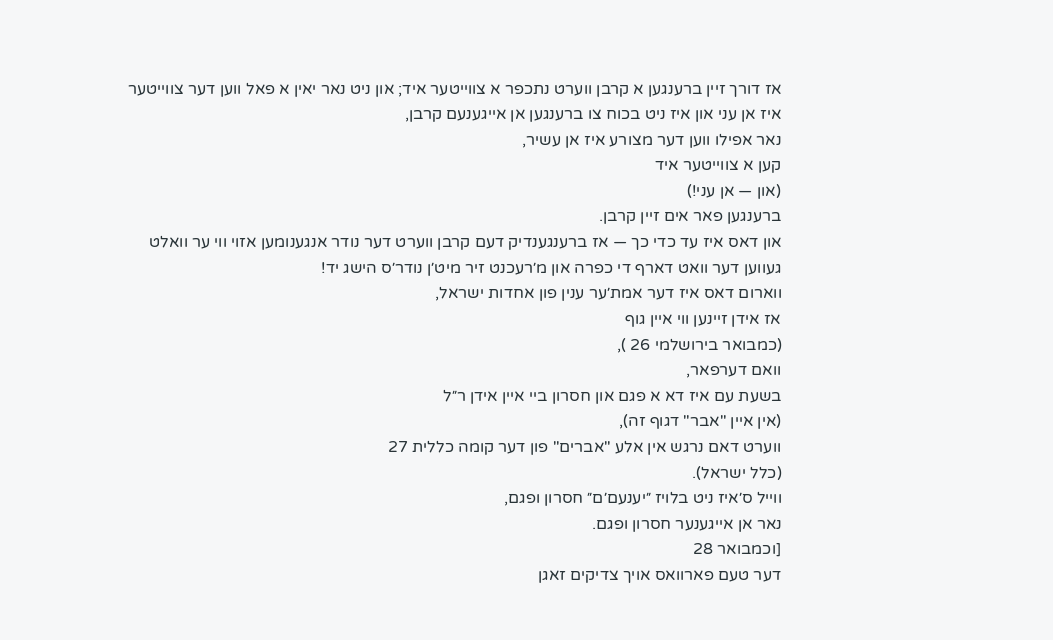אז דורך זיין ברענגען א קרבן ווערט נתכפר א צווייטער איד; און ניט נאר יאין א פאל ווען דער צווייטער איז אן עני און איז ניט בכוח צו ברענגען אן אייגענעם קרבן,
נאר אפילו ווען דער מצורע איז אן עשיר,
קען א צווייטער איד
(און — אן עני!)
ברענגען פאר אים זיין קרבן.
און דאס איז עד כדי כך — אז ברענגענדיק דעם קרבן ווערט דער נודר אנגענומען אזוי ווי ער וואלט געווען דער וואט דארף די כפרה און מ׳רעכנט זיר מיט׳ן נודר׳ס הישג יד!
ווארום דאס איז דער אמת׳ער ענין פון אחדות ישראל,
אז אידן זיינען ווי איין גוף
(כמבואר בירושלמי 26 ),
וואם דערפאר,
בשעת עם איז דא א פגם און חסרון ביי איין אידן ר״ל
(אין איין "אבר" דגוף זה),
ווערט דאם נרגש אין אלע "אברים" פון דער קומה כללית 27
(כלל ישראל).
ווייל ס׳איז ניט בלויז ״יענעם׳ם״ חסרון ופגם,
נאר אן אייגענער חסרון ופגם.
[וכמבואר 28
דער טעם פארוואס אויך צדיקים זאגן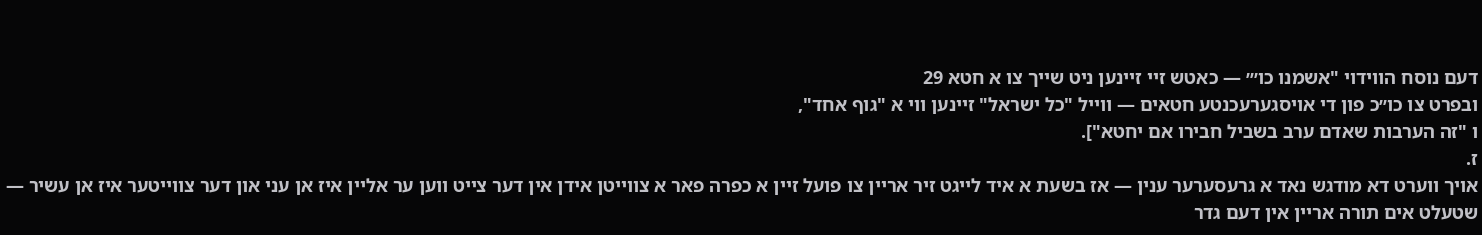דעם נוסח הווידוי "אשמנו כו׳״ — כאטש זיי זיינען ניט שייך צו א חטא 29
ובפרט צו כו״כ פון די אויסגערעכנטע חטאים — ווייל "כל ישראל" זיינען ווי א "גוף אחד",
ו "זה הערבות שאדם ערב בשביל חבירו אם יחטא"].
ז.
אויך ווערט דא מודגש נאד א גרעסערער ענין — אז בשעת א איד לייגט זיר אריין צו פועל זיין א כפרה פאר א צווייטן אידן אין דער צייט ווען ער אליין איז אן עני און דער צווייטער איז אן עשיר — שטעלט אים תורה אריין אין דעם גדר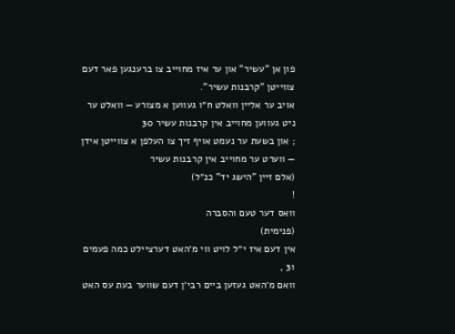פון אן "עשיר" און ער איז מחוייב צו ברענגען פאר דעם צווייטן "קרבנות עשיר".
אויב ער אליין וואלט ח״ו געווען א מצורע — וואלט ער ניט געווען מחוייב אין קרבנות עשיר 30
; און בשעת ער נעמט אויף זיך צו העלפן א צווייטן אידן — ווערט ער מחוייב אין קרבנות עשיר
(אלם זיין "הישג יד" כנ״ל)
!
וואס דער טעם והסברה
(פנימית)
אין דעם איז י״ל לויט ווי מ׳האט דערציילט כמה פעמים 31 ,
וואם מ׳האט געזען ביים רבי׳ן דעם שווער בעת עס האט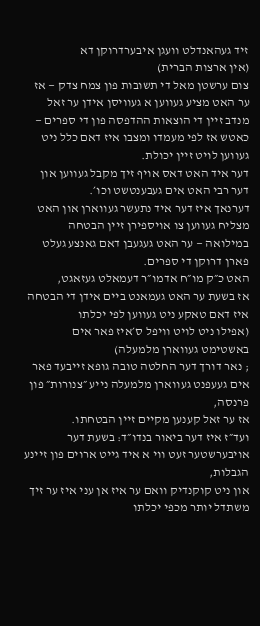זיד געהאנדלט וועגן איבערדרוקן דא
(אין ארצות הברית)
צום ערשטן מאל די תשובות פון צמח צדק — אז ער האט מציע געווען א געוויסן אידן ער זאל מנדב זיין די הוצאות ההדפסה פון די ספרים — כאטש אז לפי מעמדו ומצבו איז דאם כלל ניט געווען לויט זיין יכולת.
דער איד האט דאס אויף זיך מקבל געווען און דער רבי האט אים געבענטשט וכו׳.
דערנאך איז דער איד נתעשר געווארן און האט מצליח געווען צו אויספירן זיין הבטחה במילואה — ער האט געגעבן דאם גאנצע געלט פארן דרוקן די ספרים.
האט כ״ק מו״ח אדמו״ר דעמאלט געזאגט,
אז בשעת ער האט געמאנט ביים אידן די הבטחה איז דאם טאקע ניט געווען לפי יכלתו
(אפילו ניט לויט וויפל ס׳איז פאר אים באשטימט געווארן מלמעלה)
; נאר דורך דער החלטה טובה גופא זייבעד פאר אים געעפנט געווארן מלמעלה נייע ״צנורות״ פון פרנסה,
אז ער זאל קענען מקיים זיין הבטחתו.
ועד״ז איז דער ביאור בנדו״ד: בשעת דער אויבערשטער זעט ווי א איד גייט ארוים פון זיינע הגבלות,
און ניט קוקנדיק וואם ער איז אן עני איז ער זיך משתדל יותר מכפי יכלתו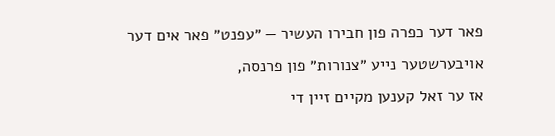פאר דער כפרה פון חבירו העשיר — ״עפנט״ פאר אים דער אויבערשטער נייע ״צנורות״ פון פרנסה,
אז ער זאל קענען מקיים זיין די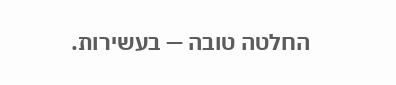החלטה טובה — בעשירות.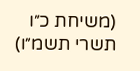(משיחת כ״ו תשרי תשמ״ו)